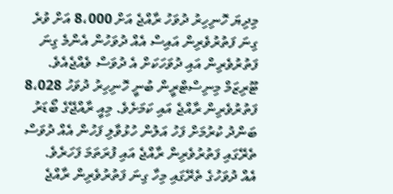މިދިޔަ ހޮނިހިރު ދުވަހު ރާއްޖެ އަށް 8،000 އަށް ވުރެ ގިނަ ފަތުރުވެރިން އައިސް އެއް ދުވަހުން އެންމެ ގިނަ ފަތުރުވެރިން އައި ދުވަހަކަށް އެ ދުވަސް ވެއްޖެއެވެ.
ޓޫރިޒަމް މިނިސްޓްރީން ބުނީ ހޮނިހިރު ދުވަހު 8،028 ފަތުރުވެރިން ރާއްޖެ އައި ކަމަށެވެ. މިއީ ރާއްޖޭގެ ބޯޑަރު ބަންދު ކުރުމަށް ފަހު އަލުން ހުޅުވާލި ފަހުން އެއް ދުވަސް ތެރޭގައި ފަތުރުވެރިން ރާއްޖެ އައި ފުރަތަމަ ފަހަރެވެ.
އެއް ދުވަހުގެ ތެރޭގައި މިހާ ގިނަ ފަތުރުވެރިން ރާއްޖެ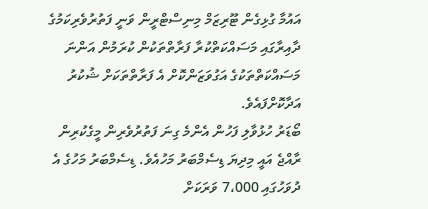އައުމާ ގުޅިގެން ޓޫރިޒަމް މިނިސްޓްރީން ވަނީ ފަތުރުވެރިކަމުގެ ދާއިރާގައި މަސައްކަތްކުރާ ފަރާތްތަކުން ކުރަމުން އަންނަ މަސައްކަތްތަކުގެ އަގުވަޒަންކޮށް އެ ފަރާތްތަކަށް ޝުކުރު އަދާކޮށްފައެވެ.
ބޯޑަރު ހުޅުވާލި ފަހުން އެންމެ ގިނަ ފަތުރުވެރިން މީގެކުރިން ރާއްޖެ އައީ މިދިޔަ ޑިސެމްބަރު މަހުއެވެ. ޑިސެމްބަރު މަހުގެ އެ ދުވަހުގައި 7،000 ވަރަކަށް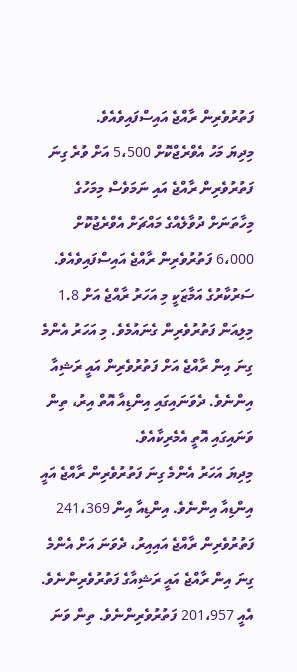ފަތުރުވެރިން ރާއްޖެ އައިސްފައިވެއެވެ.
މިދިޔަ މަހު އެވްރެޖްކޮށް 5،500 އަށް ވުރެ ގިނަ ފަތުރުވެރިން ރާއްޖެ އައި ނަމަވެސް މިމަހުގެ މިހާތަނަށް ދުވާލެއްގެ މައްޗަށް އެވްރެޖުކޮށް 6،000 ފަތުރުވެރިން ރާއްޖެ އައިސްފައިވެއެވެ.
ސަރުކާރުގެ އަމާޒަކީ މި އަހަރު ރާއްޖެ އަށް 1.8 މިލިއަން ފަތުރުވެރިން ގެނައުމެވެ. މި އަހަރު އެންމެ ގިނަ އިން ރާއްޖެ އަށް ފަތުރުވެރިން އައީ ރަޝިއާ އިންނެވެ. ދެވަނައިގައި އިންޑިއާ އޮތް އިރު، ތިން ވަނައިގައި އޮތީ އެމެރިކާއެވެ.
މިދިޔަ އަހަރު އެންމެ ގިނަ ފަތުރުވެރިން ރާއްޖެ އައީ އިންޑިއާ އިންނެވެ. އިންޑިއާ އިން 241،369 ފަތުރުވެރިން ރާއްޖެ އައިއިރު، ދެވަނަ އަށް އެންމެ ގިނަ އިން ރާއްޖެ އައީ ރަޝިއާގެ ފަތުރުވެރިންނެވެ. އެއީ 201،957 ފަތުރުވެރިންނެވެ. ތިން ވަނަ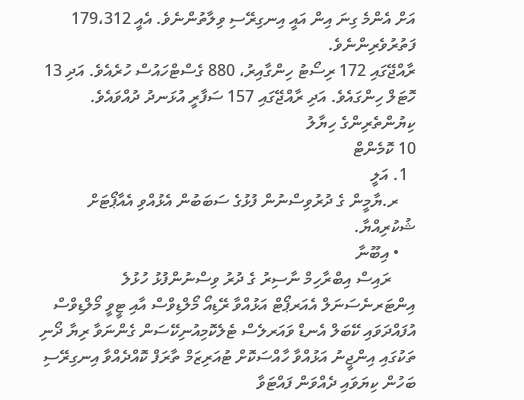އަށް އެންމެ ގިނަ އިން އައީ އިނގިރޭސި ވިލާތުންނެވެ. އެއީ 179،312 ފަތުރުވެރިންނެވެ.
ރާއްޖޭގައި 172 ރިސޯޓު ހިންގާއިރު، 880 ގެސްޓްހައުސް ހުރެއެވެ. އަދި 13 ހޮޓަލް ހިންގައެވެ. އަދި ރާއްޖޭގައި 157 ސަފާރީ އުޅަނދު ދުއްވައެވެ.
ކިޔުންތެރިންގެ ހިޔާލު
10 ކޮމެންޓް
  1. އަލީ
    ރ.ޔާމީން ގެ ދުރުވިސްނުން ފުޅުގެ ސަބަބުން އެޅުއްވި އެއާޕޯޓަށް ޝުކުރިއްޔާ.
    • އިބޫނާ
      ރައިސް އިބްރާހިމް ނާސިރު ގެ ދުރު ވިސްނުންފުޅު ހުޅުލެ އިންޓަރނެސަނަލް އެއަރޕޯޓް އަޅުއްވާ ރޭޑިއޯ މޯލްޑިވްސް އާއި ޓީވީ މޯލްޑިވްސް އުފައްދަވައި ކޭބަލް އެނޑް ވައަރލެސް ޓެލެކޮމިއުނިކޭސަން ގެންނަވާ ރިޔާ ދޯނި ތަކުގައި އިންޖީނު އަޅުއްވާ ހާއްސަކޮށް ޓުއަރިޒަމް ތާރަފް ކޮއްދެއްވާ އިނގިރޭސި ބަހުން ކިޔަވައި ދެއްވަން ފައްޓަވާ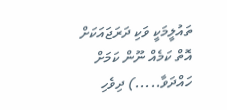ތައުލީމަކީ ވަކި ދަރަޖައަކަށް އޮތް ކަމެއް ނޫން ކަމަށް ހައްދަވާ.....) ދިވެހި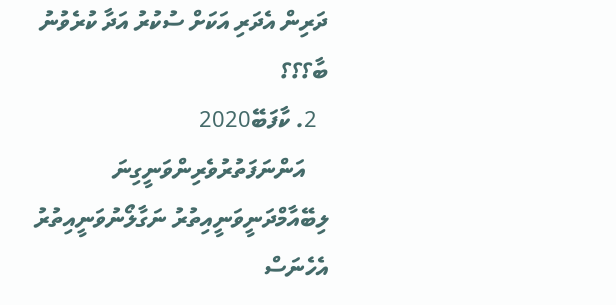ދަރިން އެދަރި އަކަށް ސުކުރު އަދާ ކުރެވުނު ބާ؟؟؟
  2. ކާފަބޭ2020
    އަންނަފަތުރުވެރިންވަނީގިނަ ލިބޭއާމްދަނީވަނީއިތުރު ނަގާލޯނުވަނީއިތުރު އެހެނަސް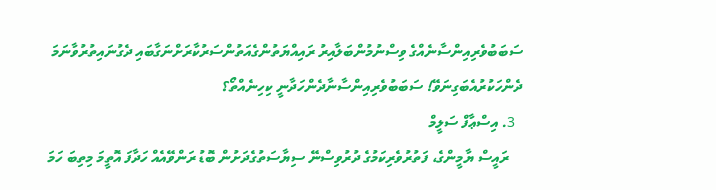ސަބަބުވެރިއިންސާނެއްގެ ވިސްނުމުންބަލާއިރު ރައިއްޔަތުންގެއަތުންސަރުކާރަށްނަގާބައި ދެގުނައިތުރުވާނަމަ ދެންހަކުރުއެބަގިނަވޭ! ސަބަބުވެރިއިންސާނާދެންހަދާނީ ކިހިނެއްތޯ؟
  3. އިސްޢާފް ސަލީމް
    ރައީސް ޔާމީންގެ، ފަތުރުވެރިކަމުގެ ދުރުވިސްނޭ ސިޔާސަތުގެދަށުން ބޮޑު ރަންވޭއެއް ހަދާފަ އޮތީމަ މިތިބަ ހަމަ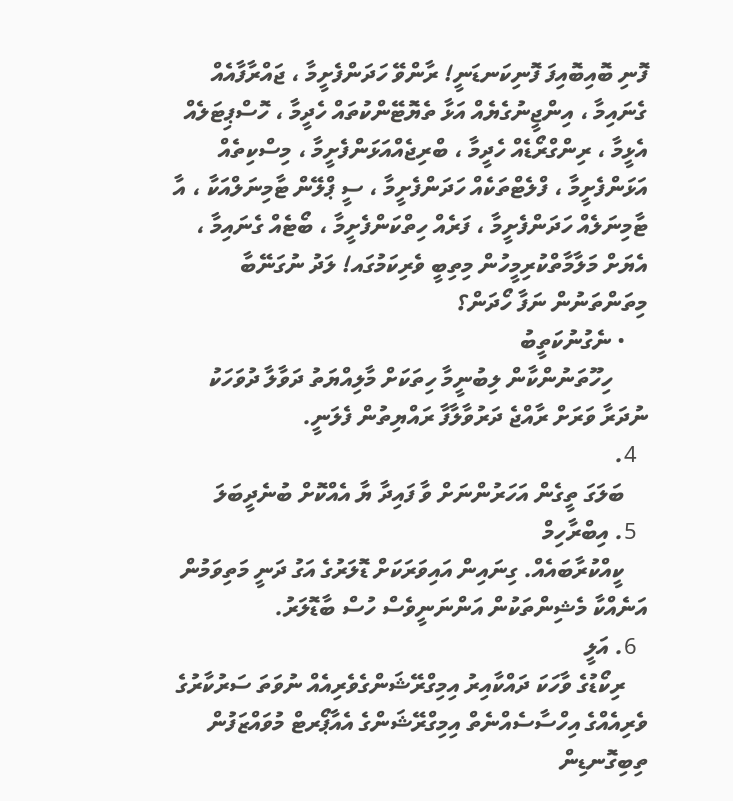ފޮނި ބޮއިބޮއިފަ ފޮނިކަނޑަނީ! ރާންވޭ ހަދަންފެށީމާ ، ޖައްރާފާއެއް ގެނައިމާ ، އިންޖީނުގެޔެއް އަޅާ ތެޔޮޓޭންކުތައް ހެދީމާ ، ހޮސްޕިޓަލެއް އެޅީމާ ، ރިންގްރޯޑެއް ހެދީމާ ، ބްރިޖެއްއަޅަންފެށީމާ ، މިސްކިތެއް އަޅަންފެށީމާ ، ފްލެޓްތަކެއް ހަދަންފެށީމާ ، ސީ ޕްލޭން ޓާމިނަލްއަކާ ، އާ ޓާމިނަލެއް ހަދަންފެށީމާ ، ފަރެއް ހިތްކަންފެށީމާ ، ބޯޓެއް ގެނައިމާ ، އެޔަށް މަލާމާތްކުރިމީހުން މިތިބީ ވެރިކަމުގައ! ލަދު ނުގަނޭބާ މިތަންތަނުން ނަފާ ހޯދަން؟
    • ނެގުނުކަތީބު
      ހިހޫތަނުންކާން ލިބުނީމާ ހިތަކަށް މާލިއްޔަތު ދަވާލާ ދުވަހަކު ނުދަރާ ވަރަށް ރާއްޖެ ދަރުވާލާފާ ރައްޔިތުން ފެލަނީ.
  4.
    ބަލަގަ ތީގެން އަހަރުންނަށް ވާ ފައިދާ ޔާ އެއްކޮށް ބުނެދީބަލަ
  5. އިބްރާހިމް
    ކީއްކުރާބައެއް. ގިނައިން އައިވަރަކަށް ޑޮލަރުގެ އަގު ދަނީ މަތިވަމުން އަނެއްކާ މެޝިންތަކުން އަންނަނީވެސް ހުސް ބާޑޮލަރު.
  6. އަލީ
    ރިކޯޑުގެ ވާހަކަ ދައްކާއިރު އިމިގްރޭޝަންގެވެރިއެއް ނުވަތަ ސަރުކާރުގެ ވެރިއެއްގެ އިހްސާސެއްނެތް އިމިގްރޭޝަންގެ އެއާޕޯރޓް މުވައްޒަފުން ތިބިގޮނޑިން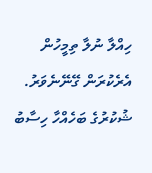ހިއްލާ ނުލާ ތިމީހުން އެރެކުރަން ގޭނޭނެވަރު. ޝުކުރުގެ ބަހެއްހާ ހިސާބު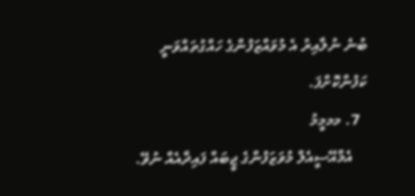ބުނެ ނުލާއިރު އެ މުވައްޒަފުންގެ ހައްގުތައްވަނީ ކަފުންކޮށްފަ.
  7. މމމީމު
    އެމްއޭސީއެލް މުވަޒަފުންގެ ޖީބައް ފައިދާއެއް ނުވޭ.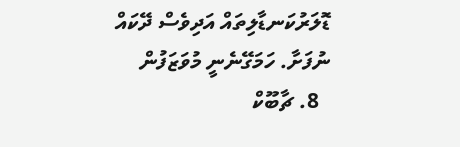ޑޮލަރުކަނޑާލިތައް އަދިވެސް ދޭކައް ނުފަށާ. ހަމަގޭނެނީ މުވަޒަފުން
  8. ޗާބޫކް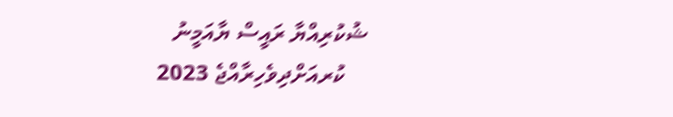ޝުކުރިއްޔާ ރައީސް ޔާއަމީނު
    ކުރއަށްދިވެހިރާއްޖެ 2023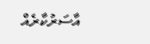އާސަރުކާރެއް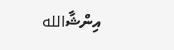އިންޝާالله